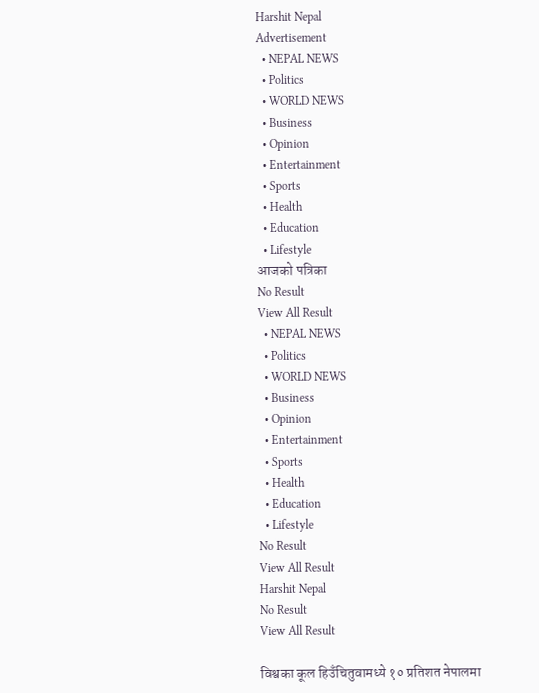Harshit Nepal
Advertisement
  • NEPAL NEWS
  • Politics
  • WORLD NEWS
  • Business
  • Opinion
  • Entertainment
  • Sports
  • Health
  • Education
  • Lifestyle
आजको पत्रिका
No Result
View All Result
  • NEPAL NEWS
  • Politics
  • WORLD NEWS
  • Business
  • Opinion
  • Entertainment
  • Sports
  • Health
  • Education
  • Lifestyle
No Result
View All Result
Harshit Nepal
No Result
View All Result

विश्वका कूल हिउँचितुवामध्ये १० प्रतिशत नेपालमा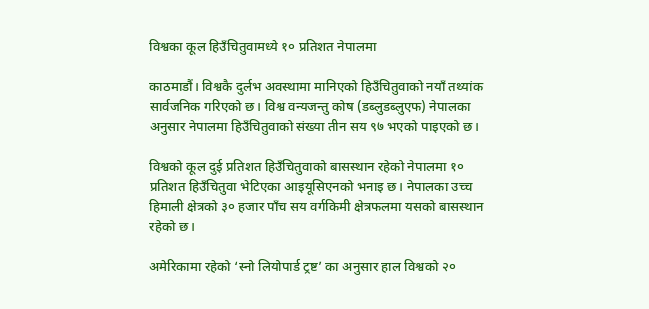विश्वका कूल हिउँचितुवामध्ये १० प्रतिशत नेपालमा

काठमाडौं। विश्वकै दुर्लभ अवस्थामा मानिएको हिउँचितुवाको नयाँ तथ्यांक सार्वजनिक गरिएको छ। विश्व वन्यजन्तु कोष (डब्लुडब्लुएफ) नेपालका अनुसार नेपालमा हिउँचितुवाको संख्या तीन सय ९७ भएको पाइएको छ।

विश्वको कूल दुई प्रतिशत हिउँचितुवाको बासस्थान रहेको नेपालमा १० प्रतिशत हिउँचितुवा भेटिएका आइयूसिएनको भनाइ छ। नेपालका उच्च हिमाली क्षेत्रको ३० हजार पाँच सय वर्गकिमी क्षेत्रफलमा यसको बासस्थान रहेको छ।

अमेरिकामा रहेको ‘स्नो लियोपार्ड ट्रष्ट’ का अनुसार हाल विश्वको २०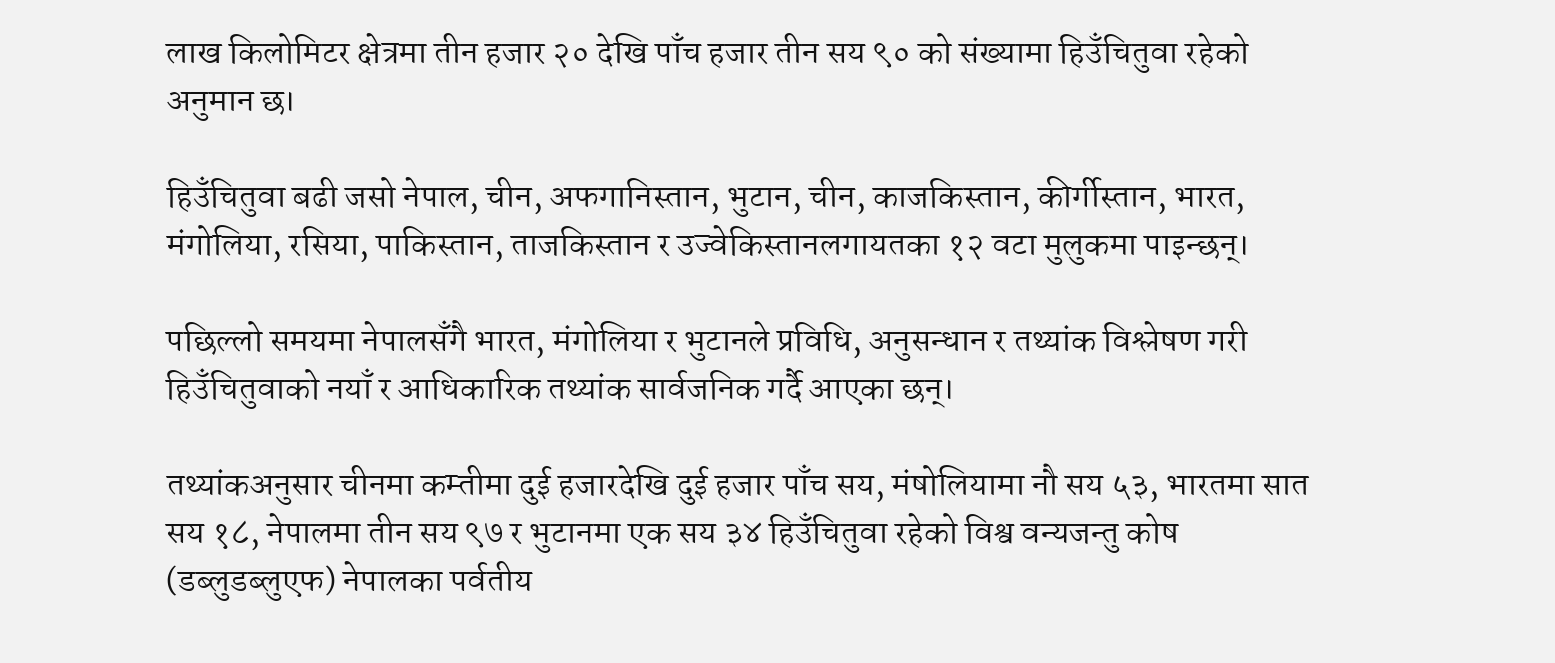लाख किलोमिटर क्षेत्रमा तीन हजार २० देखि पाँच हजार तीन सय ९० को संख्यामा हिउँचितुवा रहेको अनुमान छ।

हिउँचितुवा बढी जसो नेपाल, चीन, अफगानिस्तान, भुटान, चीन, काजकिस्तान, कीर्गीस्तान, भारत, मंगोलिया, रसिया, पाकिस्तान, ताजकिस्तान र उज्वेकिस्तानलगायतका १२ वटा मुलुकमा पाइन्छन्।

पछिल्लो समयमा नेपालसँगै भारत, मंगोलिया र भुटानले प्रविधि, अनुसन्धान र तथ्यांक विश्लेषण गरी हिउँचितुवाको नयाँ र आधिकारिक तथ्यांक सार्वजनिक गर्दै आएका छन्।

तथ्यांकअनुसार चीनमा कम्तीमा दुई हजारदेखि दुई हजार पाँच सय, मंषोलियामा नौ सय ५३, भारतमा सात सय १८, नेपालमा तीन सय ९७ र भुटानमा एक सय ३४ हिउँचितुवा रहेको विश्व वन्यजन्तु कोष (डब्लुडब्लुएफ) नेपालका पर्वतीय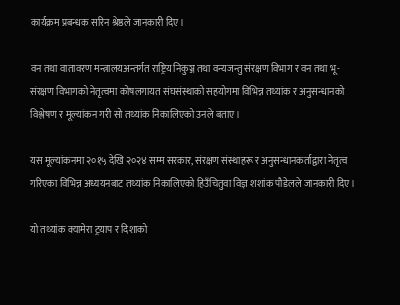कार्यक्रम प्रबन्धक सरिन श्रेष्ठले जानकारी दिए।

वन तथा वातावरण मन्त्रालयअन्तर्गत राष्ट्रिय निकुञ्ज तथा वन्यजन्तु संरक्षण विभाग र वन तथा भू-संरक्षण विभागको नेतृत्वमा कोषलगायत संघसंस्थाको सहयोगमा विभिन्न तथ्यांक र अनुसन्धानको विश्लेषण र मूल्यांकन गरी सो तथ्यांक निकालिएको उनले बताए।

यस मूल्यांकनमा २०१५ देखि २०२४ सम्म सरकार, संरक्षण संस्थाहरू र अनुसन्धानकर्ताद्वारा नेतृत्व गरिएका विभिन्न अध्ययनबाट तथ्यांक निकालिएको हिउँचितुवा विज्ञ शशांक पौडेलले जानकारी दिए।

यो तथ्यांक क्यामेरा ट्रयाप र दिशाको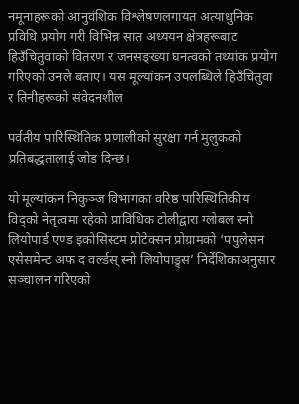नमूनाहरूको आनुवंशिक विश्लेषणलगायत अत्याधुनिक प्रविधि प्रयोग गरी विभिन्न सात अध्ययन क्षेत्रहरूबाट हिउँचितुवाको वितरण र जनसङ्ख्या घनत्वको तथ्यांक प्रयोग गरिएको उनले बताए। यस मूल्यांकन उपलब्धिले हिउँचितुवा र तिनीहरूको संवेदनशील

पर्वतीय पारिस्थितिक प्रणालीको सुरक्षा गर्न मुलुकको प्रतिबद्धतालाई जोड दिन्छ।

यो मूल्यांकन निकुञ्ज विभागका वरिष्ठ पारिस्थितिकीय विद्को नेतृत्वमा रहेको प्राविधिक टोलीद्वारा ग्लोबल स्नो लियोपार्ड एण्ड इकोसिस्टम प्रोटेक्सन प्रोग्रामको ‘पपुलेसन एसेसमेन्ट अफ द वर्ल्डस् स्नो लियोपाड्र्स’ निर्देशिकाअनुसार सञ्चालन गरिएको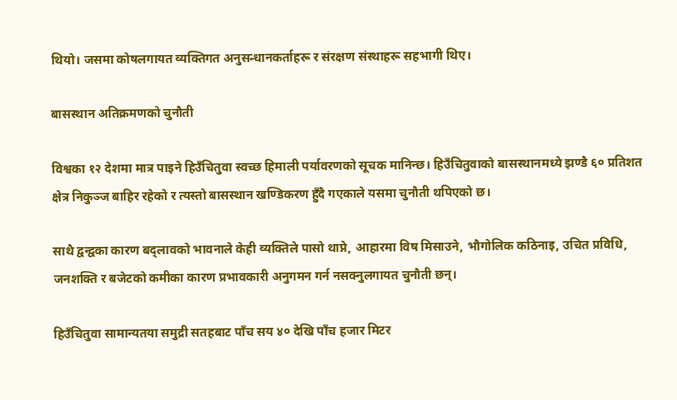थियो। जसमा कोषलगायत व्यक्तिगत अनुसन्धानकर्ताहरू र संरक्षण संस्थाहरू सहभागी थिए।

बासस्थान अतिक्रमणको चुनौती

विश्वका १२ देशमा मात्र पाइने हिउँचितुवा स्वच्छ हिमाली पर्यावरणको सूचक मानिन्छ। हिउँचितुवाको बासस्थानमध्ये झण्डै ६० प्रतिशत क्षेत्र निकुञ्ज बाहिर रहेको र त्यस्तो बासस्थान खण्डिकरण हुँदै गएकाले यसमा चुनौती थपिएको छ।

साथै द्वन्द्वका कारण बद्लावको भावनाले केही व्यक्तिले पासो थाप्ने, आहारमा विष मिसाउने, भौगोलिक कठिनाइ, उचित प्रविधि, जनशक्ति र बजेटको कमीका कारण प्रभावकारी अनुगमन गर्न नसक्नुलगायत चुनौती छन्।

हिउँचितुवा सामान्यतया समुद्री सतहबाट पाँच सय ४० देखि पाँच हजार मिटर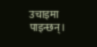उचाइमा पाइन्छन्।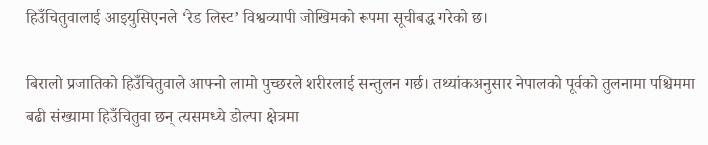हिउँचितुवालाई आइयुसिएनले ‘रेड लिस्ट’ विश्वव्यापी जोखिमको रूपमा सूचीबद्ध गरेको छ।

बिरालो प्रजातिको हिउँचितुवाले आफ्नो लामो पुच्छरले शरीरलाई सन्तुलन गर्छ। तथ्यांकअनुसार नेपालको पूर्वको तुलनामा पश्चिममा बढी संख्यामा हिउँचितुवा छन् त्यसमध्ये डोल्पा क्षेत्रमा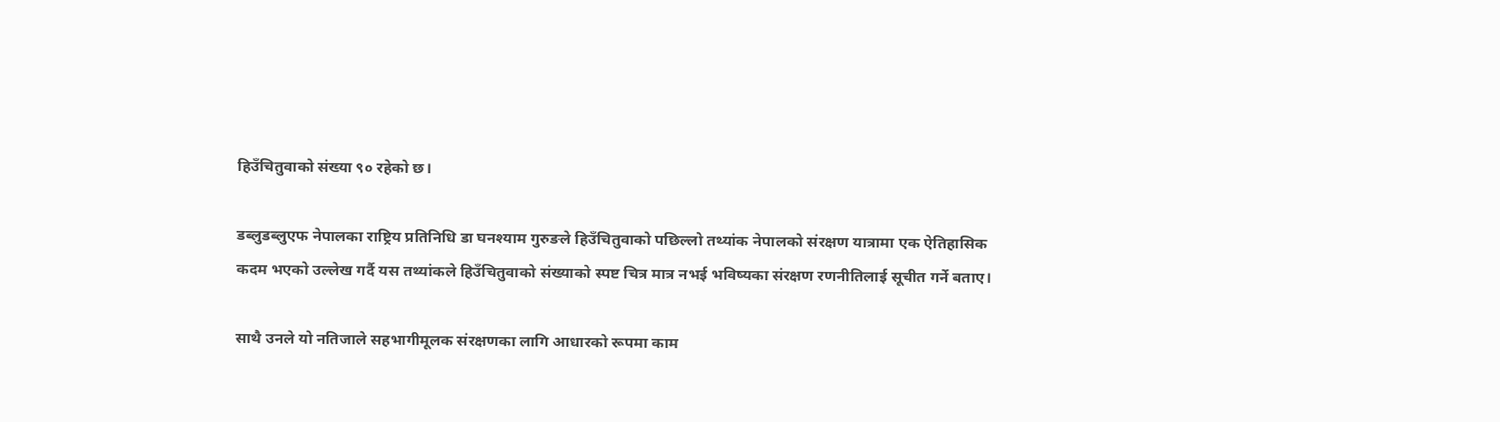हिउँचितुवाको संख्या ९० रहेको छ।

डब्लुडब्लुएफ नेपालका राष्ट्रिय प्रतिनिधि डा घनश्याम गुरुङले हिउँचितुवाको पछिल्लो तथ्यांक नेपालको संरक्षण यात्रामा एक ऐतिहासिक कदम भएको उल्लेख गर्दै यस तथ्यांकले हिउँचितुवाको संख्याको स्पष्ट चित्र मात्र नभई भविष्यका संरक्षण रणनीतिलाई सूचीत गर्ने बताए।

साथै उनले यो नतिजाले सहभागीमूलक संरक्षणका लागि आधारको रूपमा काम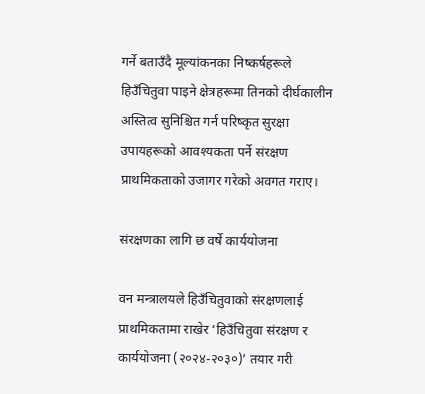गर्ने बताउँदै मूल्यांकनका निष्कर्षहरूले हिउँचितुवा पाइने क्षेत्रहरूमा तिनको दीर्घकालीन अस्तित्व सुनिश्चित गर्न परिष्कृत सुरक्षा उपायहरूको आवश्यकता पर्ने संरक्षण प्राथमिकताको उजागर गरेको अवगत गराए।

संरक्षणका लागि छ वर्षे कार्ययोजना

वन मन्त्रालयले हिउँचितुवाको संरक्षणलाई प्राथमिकतामा राखेर ‘हिउँचितुवा संरक्षण र कार्ययोजना (२०२४-२०३०)’ तयार गरी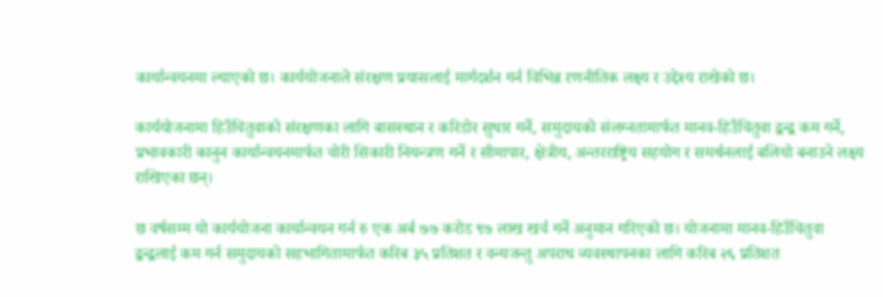कार्यान्वयनमा ल्याएको छ। कार्ययोजनाले संरक्षण प्रयासलाई मार्गदर्शन गर्न विभिन्न रणनीतिक लक्ष्य र उद्देश्य राखेको छ।

कार्ययोजनामा हिउँचितुवाको संरक्षणका लागि बासस्थान र करिडोर सुधार गर्ने, समुदायको संलग्नतामार्फत मानव-हिउँचितुवा द्वन्द्व कम गर्ने, प्रभावकारी कानुन कार्यान्वयनमार्फत चोरी सिकारी नियन्त्रण गर्ने र सीमापार, क्षेत्रीय, अन्तरराष्ट्रिय सहयोग र समर्थनलाई बलियो बनाउने लक्ष्य राखिएका छन्।

छ वर्षसम्म यो कार्ययोजना कार्यान्वयन गर्न रु एक अर्ब ७७ करोड ९७ लाख खर्च गर्ने अनुमान गरिएको छ। योजनामा मानव-हिउँचितुवा द्वन्द्वलाई कम गर्न समुदायको सहभागितामार्फत करिब ३५ प्रतिशत र वन्यजन्तु अपराध व्यवस्थापनका लागि करिब २६ प्रतिशत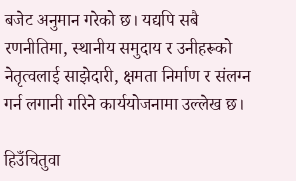बजेट अनुमान गरेको छ। यद्यपि सबै रणनीतिमा, स्थानीय समुदाय र उनीहरूको नेतृत्वलाई साझेदारी, क्षमता निर्माण र संलग्न गर्न लगानी गरिने कार्ययोजनामा उल्लेख छ।

हिउँचितुवा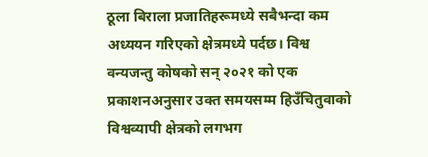ठूला बिराला प्रजातिहरूमध्ये सबैभन्दा कम अध्ययन गरिएको क्षेत्रमध्ये पर्दछ। विश्व वन्यजन्तु कोषको सन् २०२१ को एक प्रकाशनअनुसार उक्त समयसम्म हिउँचितुवाको विश्वव्यापी क्षेत्रको लगभग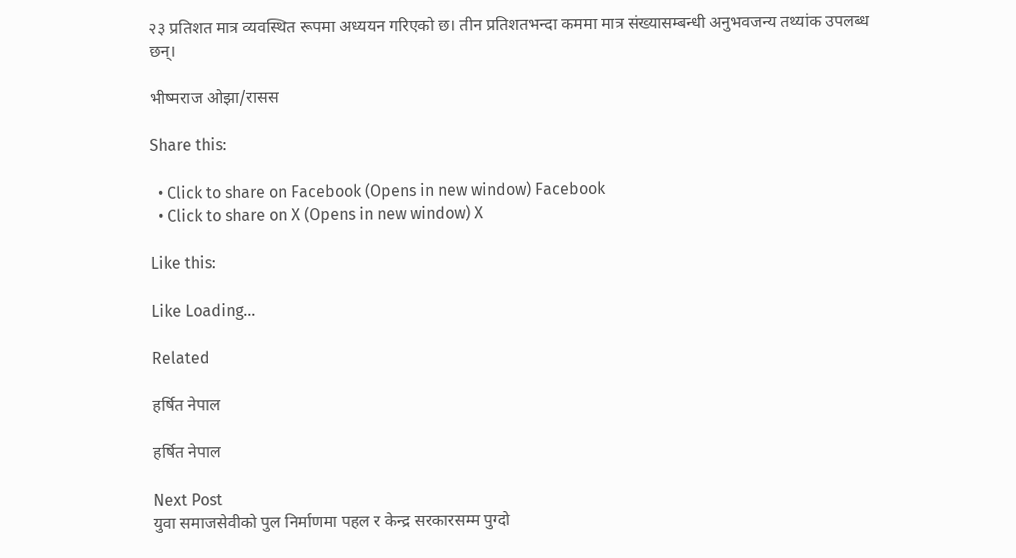२३ प्रतिशत मात्र व्यवस्थित रूपमा अध्ययन गरिएको छ। तीन प्रतिशतभन्दा कममा मात्र संख्यासम्बन्धी अनुभवजन्य तथ्यांक उपलब्ध छन्।

भीष्मराज ओझा/रासस

Share this:

  • Click to share on Facebook (Opens in new window) Facebook
  • Click to share on X (Opens in new window) X

Like this:

Like Loading...

Related

हर्षित नेपाल

हर्षित नेपाल

Next Post
युवा समाजसेवीको पुल निर्माणमा पहल र केन्द्र सरकारसम्म पुग्दो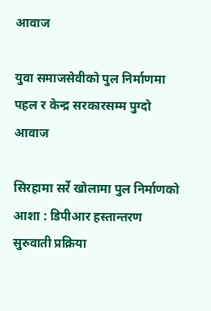आवाज

युवा समाजसेवीको पुल निर्माणमा पहल र केन्द्र सरकारसम्म पुग्दो आवाज

सिरहामा सर्रे खोलामा पुल निर्माणको आशा : डिपीआर हस्तान्तरण सुरुवाती प्रक्रिया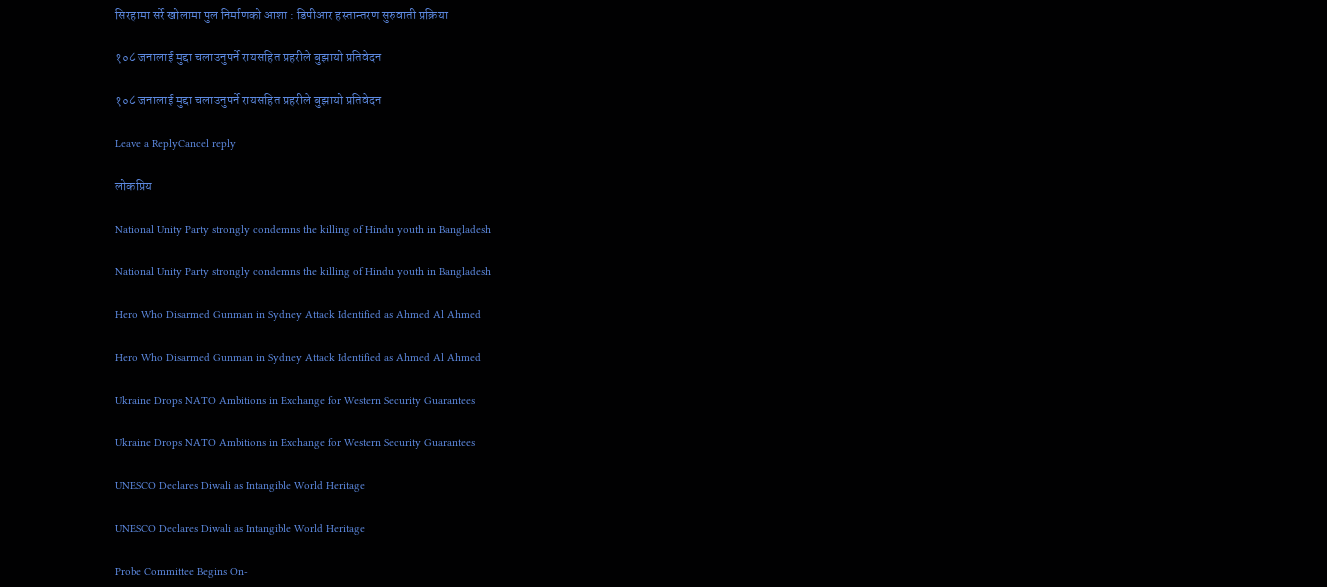सिरहामा सर्रे खोलामा पुल निर्माणको आशा : डिपीआर हस्तान्तरण सुरुवाती प्रक्रिया

१०८ जनालाई मुद्दा चलाउनुपर्ने रायसहित प्रहरीले बुझायो प्रतिवेदन

१०८ जनालाई मुद्दा चलाउनुपर्ने रायसहित प्रहरीले बुझायो प्रतिवेदन

Leave a ReplyCancel reply

लोकप्रिय

National Unity Party strongly condemns the killing of Hindu youth in Bangladesh

National Unity Party strongly condemns the killing of Hindu youth in Bangladesh

Hero Who Disarmed Gunman in Sydney Attack Identified as Ahmed Al Ahmed

Hero Who Disarmed Gunman in Sydney Attack Identified as Ahmed Al Ahmed

Ukraine Drops NATO Ambitions in Exchange for Western Security Guarantees

Ukraine Drops NATO Ambitions in Exchange for Western Security Guarantees

UNESCO Declares Diwali as Intangible World Heritage

UNESCO Declares Diwali as Intangible World Heritage

Probe Committee Begins On-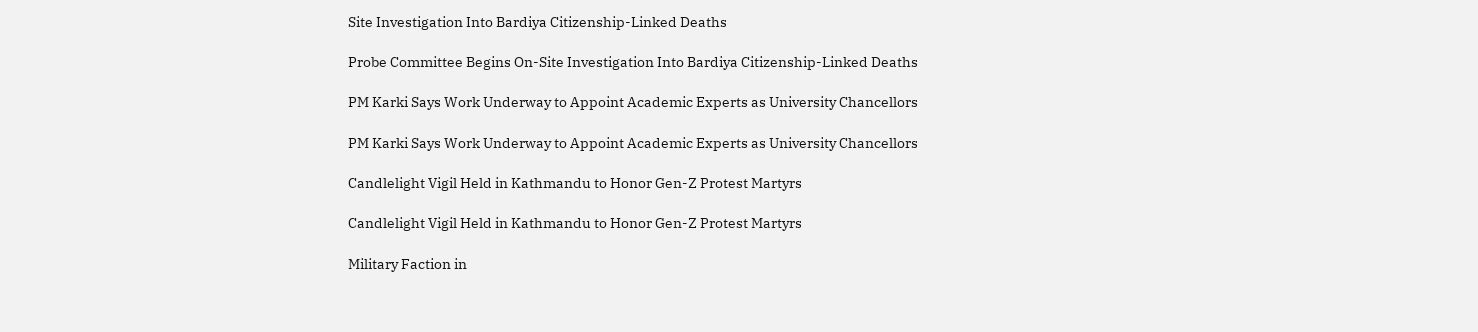Site Investigation Into Bardiya Citizenship-Linked Deaths

Probe Committee Begins On-Site Investigation Into Bardiya Citizenship-Linked Deaths

PM Karki Says Work Underway to Appoint Academic Experts as University Chancellors

PM Karki Says Work Underway to Appoint Academic Experts as University Chancellors

Candlelight Vigil Held in Kathmandu to Honor Gen-Z Protest Martyrs

Candlelight Vigil Held in Kathmandu to Honor Gen-Z Protest Martyrs

Military Faction in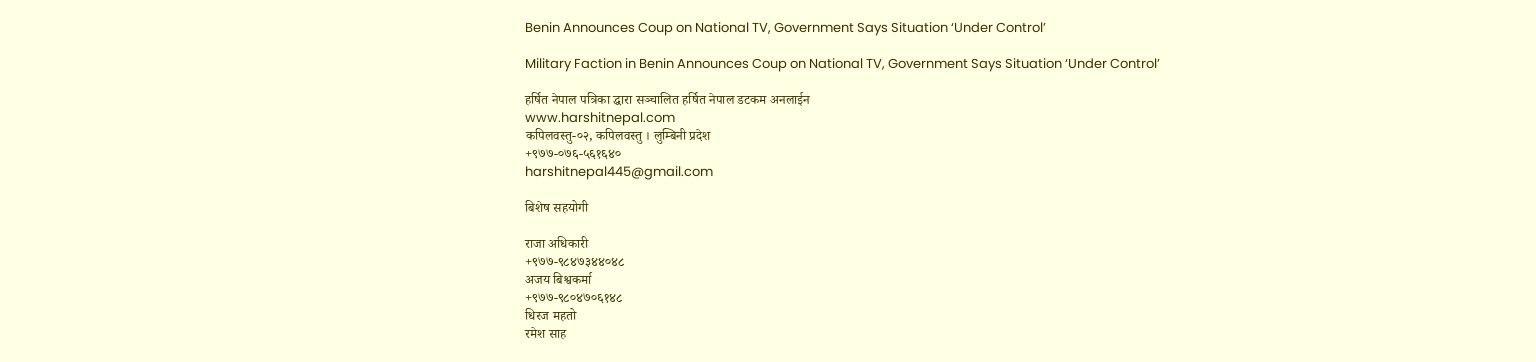Benin Announces Coup on National TV, Government Says Situation ‘Under Control’

Military Faction in Benin Announces Coup on National TV, Government Says Situation ‘Under Control’

हर्षित नेपाल पत्रिका द्धारा सञ्चालित हर्षित नेपाल डटकम अनलाईन
www.harshitnepal.com
कपिलवस्तु-०२, कपिलवस्तु । लुम्बिनी प्रदेश
+९७७-०७६-५६१६४०
harshitnepal445@gmail.com

बिशेष सहयोगी

राजा अधिकारी
+९७७-९८४७३४४०४८
अजय बिश्वकर्मा
+९७७-९८०४७०६१४८
धिरज महतो
रमेश साह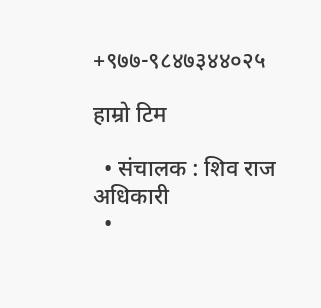+९७७-९८४७३४४०२५

हाम्रो टिम

  • संचालक : शिव राज अधिकारी
  •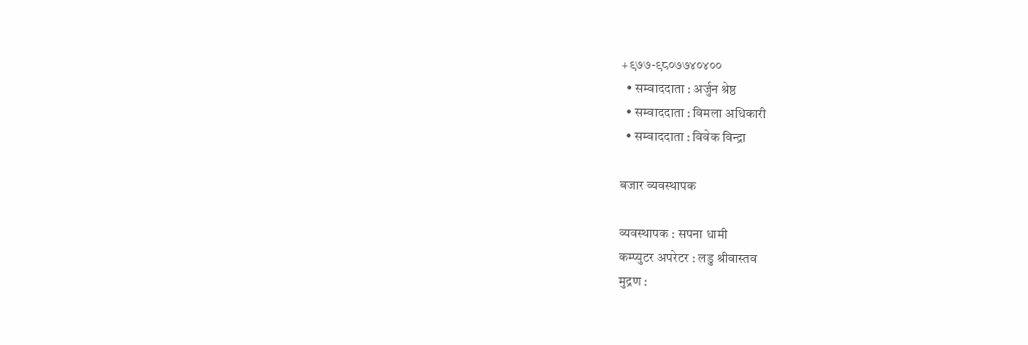+९७७-९८०७७४०४००
  • सम्वाददाता : अर्जुन श्रेष्ठ
  • सम्वाददाता : विमला अधिकारी
  • सम्वाददाता : विवेक विन्द्रा

बजार व्यवस्थापक

व्यवस्थापक : सपना धामी
कम्प्युटर अपरेटर : लडु श्रीवास्तव
मुद्रण :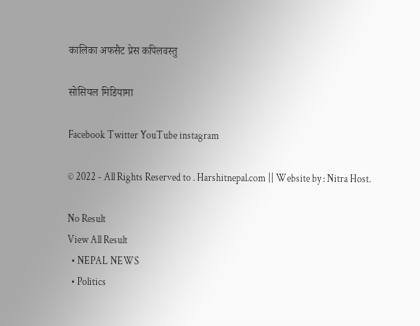कालिका अफसैट प्रेस कपिलवस्तु

सोसियल मिडियामा

Facebook Twitter YouTube instagram

© 2022 - All Rights Reserved to . Harshitnepal.com || Website by : Nitra Host.

No Result
View All Result
  • NEPAL NEWS
  • Politics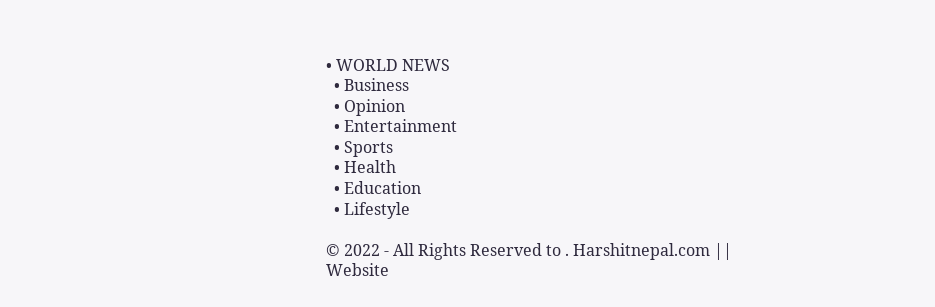• WORLD NEWS
  • Business
  • Opinion
  • Entertainment
  • Sports
  • Health
  • Education
  • Lifestyle

© 2022 - All Rights Reserved to . Harshitnepal.com || Website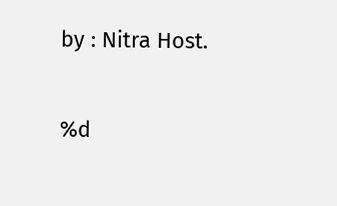by : Nitra Host.

%d